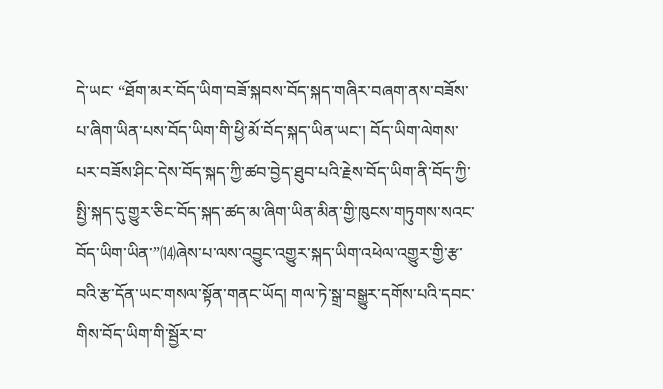དེ་ཡང་ “ཐོག་མར་བོད་ཡིག་བཟོ་སྐབས་བོད་སྐད་གཞིར་བཞག་ནས་བཟོས་པ་ཞིག་ཡིན་པས་བོད་ཡིག་གི་ཕྱི་མོ་བོད་སྐད་ཡིན་ཡང་། བོད་ཡིག་ལེགས་པར་བཟོས་ཤིང་དེས་བོད་སྐད་ཀྱི་ཚབ་བྱེད་ཐུབ་པའི་རྗེས་བོད་ཡིག་ནི་བོད་ཀྱི་སྤྱི་སྐད་དུ་གྱུར་ཅིང་བོད་སྐད་ཚད་མ་ཞིག་ཡིན་མིན་གྱི་ཁུངས་གཏུགས་སའང་བོད་ཡིག་ཡིན་”⒁ཞེས་པ་ལས་འབྱུང་འགྱུར་སྐད་ཡིག་འཕེལ་འགྱུར་གྱི་རྩ་བའི་རྩ་དོན་ཡང་གསལ་སྟོན་གནང་ཡོད། གལ་ཏེ་སྒྲ་བསྒྱུར་དགོས་པའི་དབང་གིས་བོད་ཡིག་གི་སྦྱོར་བ་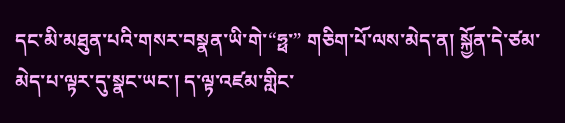དང་མི་མཐུན་པའི་གསར་བསྣན་ཡི་གེ་“ཧྥ་” གཅིག་པོ་ལས་མེད་ན། སྐྱོན་དེ་ཙམ་མེད་པ་ལྟར་དུ་སྣང་ཡང་། ད་ལྟ་འཛམ་གླིང་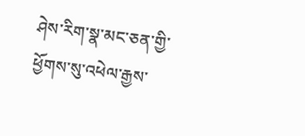ཤེས་རིག་སྣ་མང་ཅན་གྱི་ཕྱོགས་སུ་འཕེལ་རྒྱས་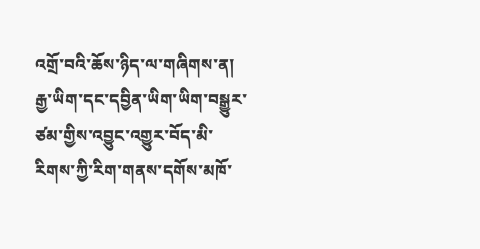འགྲོ་བའི་ཆོས་ཉིད་ལ་གཞིགས་ན། རྒྱ་ཡིག་དང་དབྱིན་ཡིག་ཡིག་བསྒྱུར་ཙམ་གྱིས་འབྱུང་འགྱུར་བོད་མི་རིགས་ཀྱི་རིག་གནས་དགོས་མཁོ་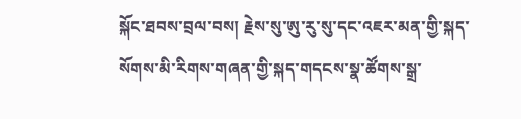སྐོང་ཐབས་བྲལ་བས། རྗེས་སུ་ཨུ་རུ་སུ་དང་འཇར་མན་གྱི་སྐད་སོགས་མི་རིགས་གཞན་གྱི་སྐད་གདངས་སྣ་ཚོགས་སྒྲ་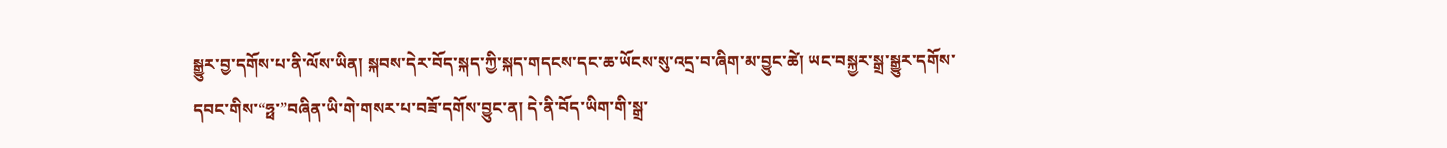སྒྱུར་བྱ་དགོས་པ་ནི་ལོས་ཡིན། སྐབས་དེར་བོད་སྐད་ཀྱི་སྐད་གདངས་དང་ཆ་ཡོངས་སུ་འདྲ་བ་ཞིག་མ་བྱུང་ཚེ། ཡང་བསྐྱར་སྒྲ་སྒྱུར་དགོས་དབང་གིས་“ཧྥ་”བཞིན་ཡི་གེ་གསར་པ་བཟོ་དགོས་བྱུང་ན། དེ་ནི་བོད་ཡིག་གི་སྒྲ་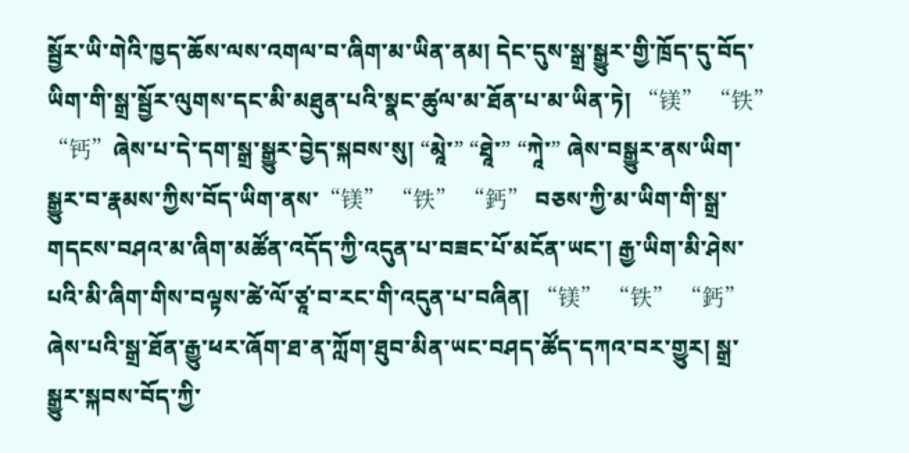སྦྱོར་ཡི་གེའི་ཁྱད་ཆོས་ལས་འགལ་བ་ཞིག་མ་ཡིན་ནམ། དེང་དུས་སྒྲ་སྒྱུར་གྱི་ཁྲོད་དུ་བོད་ཡིག་གི་སྒྲ་སྦྱོར་ལུགས་དང་མི་མཐུན་པའི་སྣང་ཚུལ་མ་ཐོན་པ་མ་ཡིན་ཏེ། “镁” “铁” “钙”ཞེས་པ་དེ་དག་སྒྲ་སྒྱུར་བྱེད་སྐབས་སུ། “མཱེ་” “ཐཱེ་” “ཀཱེ་” ཞེས་བསྒྱུར་ནས་ཡིག་སྒྱུར་བ་རྣམས་ཀྱིས་བོད་ཡིག་ནས་“镁” “铁” “鈣” བཅས་ཀྱི་མ་ཡིག་གི་སྒྲ་གདངས་བཤའ་མ་ཞིག་མཚོན་འདོད་ཀྱི་འདུན་པ་བཟང་པོ་མངོན་ཡང་། རྒྱ་ཡིག་མི་ཤེས་པའི་མི་ཞིག་གིས་བལྟས་ཚེ་ལོ་ཙཱ་བ་རང་གི་འདུན་པ་བཞིན། “镁” “铁” “鈣” ཞེས་པའི་སྒྲ་ཐོན་རྒྱུ་ཕར་ཞོག་ཐ་ན་ཀློག་ཐུབ་མིན་ཡང་བཤད་ཚོད་དཀའ་བར་གྱུར། སྒྲ་སྒྱུར་སྐབས་བོད་ཀྱི་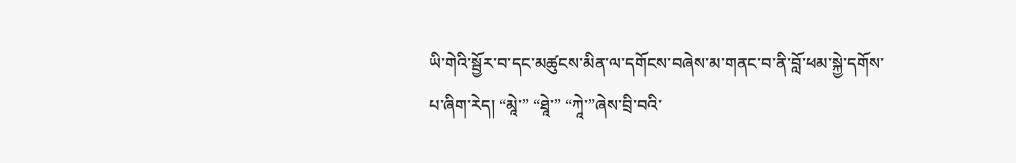ཡི་གེའི་སྦྱོར་བ་དང་མཚུངས་མིན་ལ་དགོངས་བཞེས་མ་གནང་བ་ནི་བློ་ཕམ་སྐྱེ་དགོས་པ་ཞིག་རེད། “མཱེ་” “ཐཱེ་” “ཀཱེ་”ཞེས་བྲི་བའི་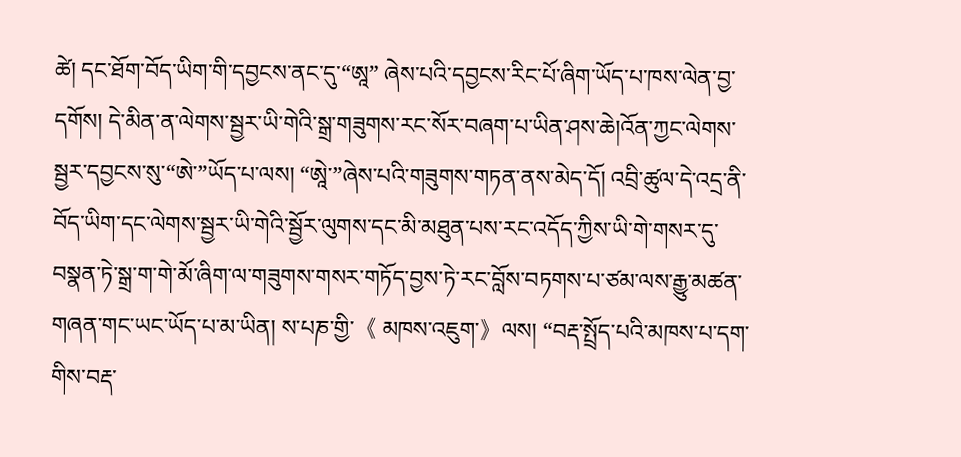ཚེ། དང་ཐོག་བོད་ཡིག་གི་དབྱངས་ནང་དུ་“ཨཱ” ཞེས་པའི་དབྱངས་རིང་པོ་ཞིག་ཡོད་པ་ཁས་ལེན་བྱ་དགོས། དེ་མིན་ན་ལེགས་སྦྱར་ཡི་གེའི་སྒྲ་གཟུགས་རང་སོར་བཞག་པ་ཡིན་ཤས་ཆེ།འོན་ཀྱང་ལེགས་སྦྱར་དབྱངས་སུ་“ཨེ་”ཡོད་པ་ལས། “ཨཱེ་”ཞེས་པའི་གཟུགས་གཏན་ནས་མེད་དོ། འབྲི་ཚུལ་དེ་འདྲ་ནི་བོད་ཡིག་དང་ལེགས་སྦྱར་ཡི་གེའི་སྦྱོར་ལུགས་དང་མི་མཐུན་པས་རང་འདོད་ཀྱིས་ཡི་གེ་གསར་དུ་བསྣན་ཏེ་སྒྲ་ག་གེ་མོ་ཞིག་ལ་གཟུགས་གསར་གཏོད་བྱས་ཏེ་རང་བློས་བཏགས་པ་ཙམ་ལས་རྒྱུ་མཚན་གཞན་གང་ཡང་ཡོད་པ་མ་ཡིན། ས་པཎ་གྱི་《 མཁས་འཇུག་》ལས། “བརྡ་སྤྲོད་པའི་མཁས་པ་དག་གིས་བརྡ་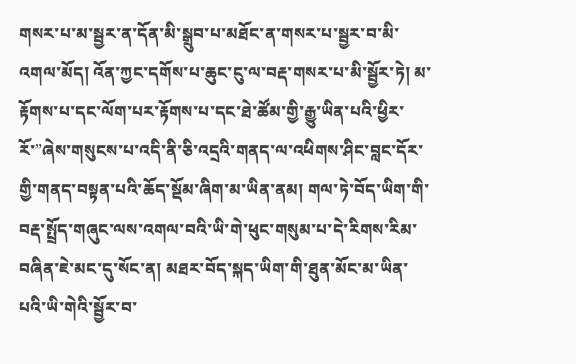གསར་པ་མ་སྦྱར་ན་དོན་མི་སྒྲུབ་པ་མཐོང་ན་གསར་པ་སྦྱར་བ་མི་འགལ་མོད། འོན་ཀྱང་དགོས་པ་ཆུང་ངུ་ལ་བརྡ་གསར་པ་མི་སྦྱོར་ཏེ། མ་རྟོགས་པ་དང་ལོག་པར་རྟོགས་པ་དང་ཐེ་ཚོམ་གྱི་རྒྱུ་ཡིན་པའི་ཕྱིར་རོ་”ཞེས་གསུངས་པ་འདི་ནི་ཅི་འདྲའི་གནད་ལ་འཕིགས་ཤིང་བླང་དོར་གྱི་གནད་བསྟན་པའི་ཆོད་སྡོམ་ཞིག་མ་ཡིན་ནམ། གལ་ཏེ་བོད་ཡིག་གི་བརྡ་སྤྲོད་གཞུང་ལས་འགལ་བའི་ཡི་གེ་ཕུང་གསུམ་པ་དེ་རིགས་རིམ་བཞིན་ཇེ་མང་དུ་སོང་ན། མཐར་བོད་སྐད་ཡིག་གི་ཐུན་མོང་མ་ཡིན་པའི་ཡི་གེའི་སྦྱོར་བ་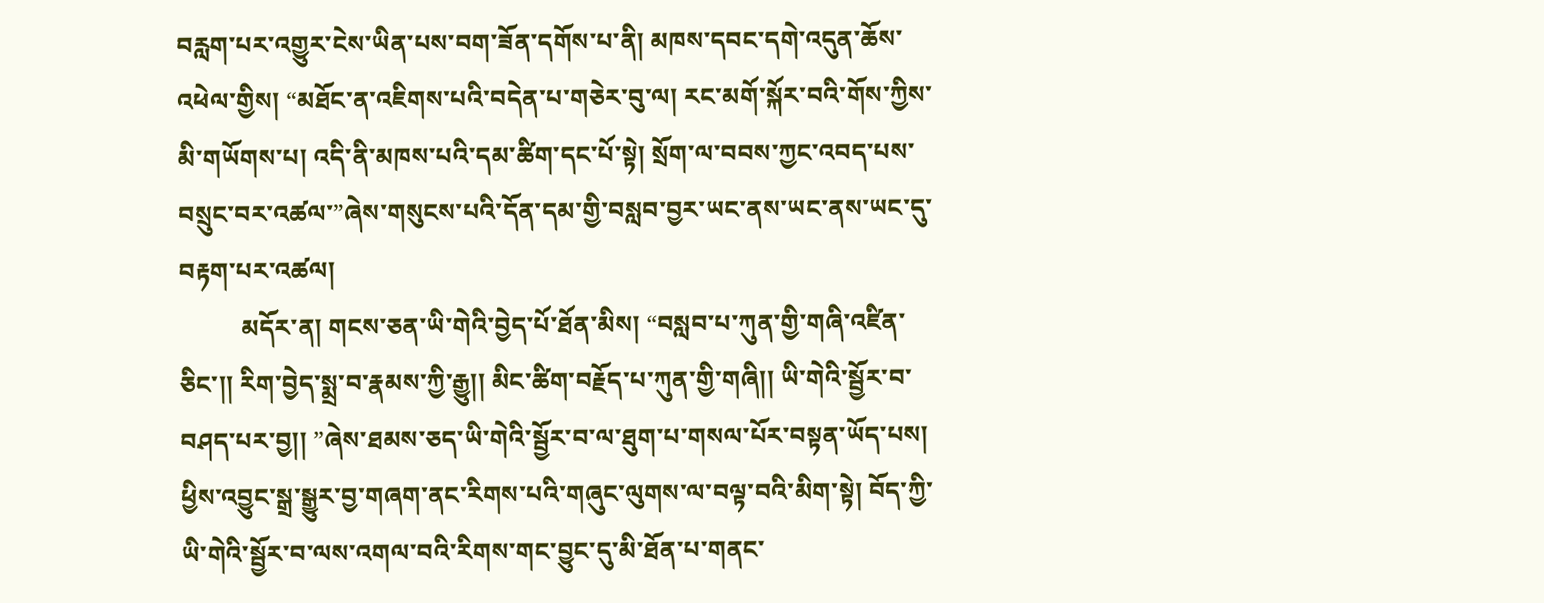བརླག་པར་འགྱུར་ངེས་ཡིན་པས་བག་ཟོན་དགོས་པ་ནི། མཁས་དབང་དགེ་འདུན་ཆོས་འཕེལ་གྱིས། “མཐོང་ན་འཇིགས་པའི་བདེན་པ་གཅེར་བུ་ལ། རང་མགོ་སྐོར་བའི་གོས་ཀྱིས་མི་གཡོགས་པ། འདི་ནི་མཁས་པའི་དམ་ཚིག་དང་པོ་སྟེ། སྲོག་ལ་བབས་ཀྱང་འབད་པས་བསྲུང་བར་འཚལ་”ཞེས་གསུངས་པའི་དོན་དམ་གྱི་བསླབ་བྱར་ཡང་ནས་ཡང་ནས་ཡང་དུ་བརྟག་པར་འཚལ།
          མདོར་ན། གངས་ཅན་ཡི་གེའི་བྱེད་པོ་ཐོན་མིས། “བསླབ་པ་ཀུན་གྱི་གཞི་འཛིན་ཅིང་།། རིག་བྱེད་སྨྲ་བ་རྣམས་ཀྱི་རྒྱུ།། མིང་ཚིག་བརྗོད་པ་ཀུན་གྱི་གཞི།། ཡི་གེའི་སྦྱོར་བ་བཤད་པར་བྱ།། ”ཞེས་ཐམས་ཅད་ཡི་གེའི་སྦྱོར་བ་ལ་ཐུག་པ་གསལ་པོར་བསྟན་ཡོད་པས། ཕྱིས་འབྱུང་སྒྲ་སྒྱུར་བྱ་གཞག་ནང་རིགས་པའི་གཞུང་ལུགས་ལ་བལྟ་བའི་མིག་སྟེ། བོད་ཀྱི་ཡི་གེའི་སྦྱོར་བ་ལས་འགལ་བའི་རིགས་གང་བྱུང་དུ་མི་ཐོན་པ་གནང་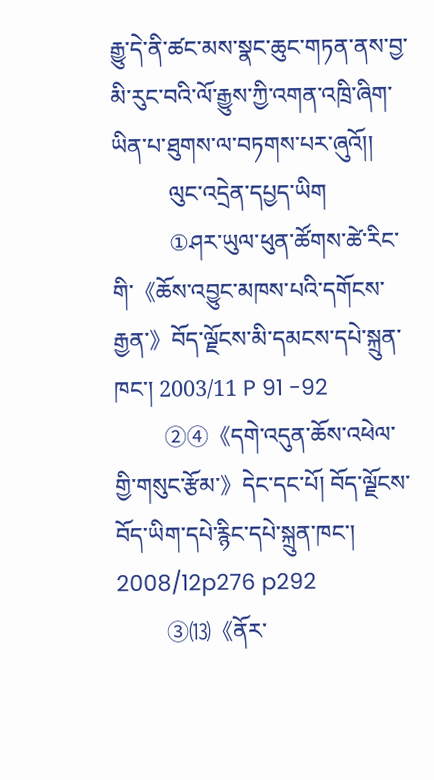རྒྱུ་དེ་ནི་ཚང་མས་སྣང་ཆུང་གཏན་ནས་བྱ་མི་རུང་བའི་ལོ་རྒྱུས་ཀྱི་འགན་འཁྲི་ཞིག་ཡིན་པ་ཐུགས་ལ་བཏགས་པར་ཞུའོ།།
          ལུང་འདྲེན་དཔྱད་ཡིག
          ①ཤར་ཡུལ་ཕུན་ཚོགས་ཚེ་རིང་གི་《ཆོས་འབྱུང་མཁས་པའི་དགོངས་རྒྱན་》བོད་ལྗོངས་མི་དམངས་དཔེ་སྐྲུན་ཁང་། 2003/11 P 91 -92
          ②④《དགེ་འདུན་ཆོས་འཕེལ་གྱི་གསུང་རྩོམ་》དེང་དང་པོ། བོད་ལྗོངས་བོད་ཡིག་དཔེ་རྙིང་དཔེ་སྐྲུན་ཁང་། 2008/12p276 p292
          ③⒀《ནོར་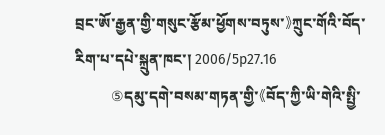བྲང་ཨོ་རྒྱན་གྱི་གསུང་རྩོམ་ཕྱོགས་བཏུས་》ཀྲུང་གོའི་བོད་རིག་པ་དཔེ་སྐྲུན་ཁང་། 2006/5p27.16
          ⑤དམུ་དགེ་བསམ་གཏན་གྱི་《བོད་ཀྱི་ཡི་གེའི་སྤྱི་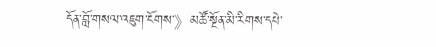དོན་བློ་གསལ་འཇུག་ངོགས་》མཚོ་སྔོན་མི་རིགས་དཔེ་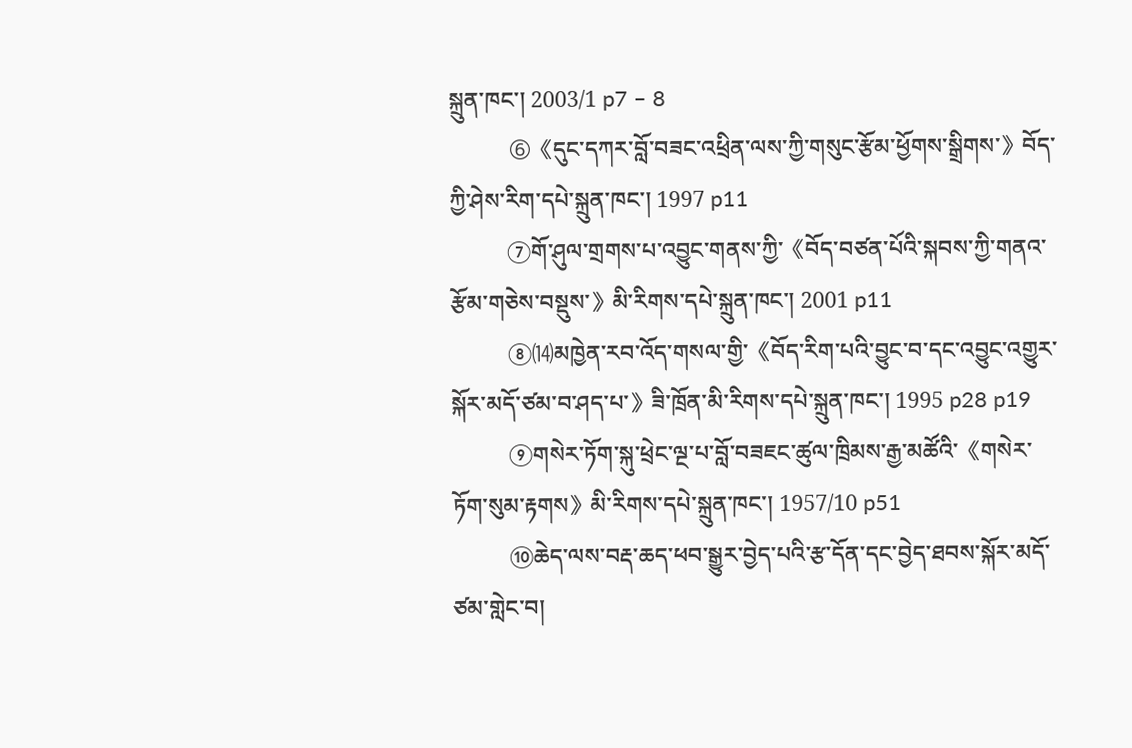སྐྲུན་ཁང་། 2003/1 p7 – 8
          ⑥《དུང་དཀར་བློ་བཟང་འཕྲིན་ལས་ཀྱི་གསུང་རྩོམ་ཕྱོགས་སྒྲིགས་》བོད་ཀྱི་ཤེས་རིག་དཔེ་སྐྲུན་ཁང་། 1997 p11
          ⑦གོ་ཤུལ་གྲགས་པ་འབྱུང་གནས་ཀྱི་《བོད་བཙན་པོའི་སྐབས་ཀྱི་གནའ་རྩོམ་གཅེས་བསྡུས་》མི་རིགས་དཔེ་སྐྲུན་ཁང་། 2001 p11
          ⑧⒁མཁྱེན་རབ་འོད་གསལ་གྱི་《བོད་རིག་པའི་བྱུང་བ་དང་འབྱུང་འགྱུར་སྐོར་མདོ་ཙམ་བ་ཤད་པ་》ཟི་ཁྲོན་མི་རིགས་དཔེ་སྐྲུན་ཁང་། 1995 p28 p19
          ⑨གསེར་ཏོག་སྐུ་ཕྲེང་ལྔ་པ་བློ་བཟཇང་ཚུལ་ཁྲིམས་རྒྱ་མཚོའི་《གསེར་ཏོག་སུམ་རྟགས》མི་རིགས་དཔེ་སྐྲུན་ཁང་། 1957/10 p51
          ⑩ཆེད་ལས་བརྡ་ཆད་ཕབ་སྒྱུར་བྱེད་པའི་རྩ་དོན་དང་བྱེད་ཐབས་སྐོར་མདོ་ཙམ་གླེང་བ།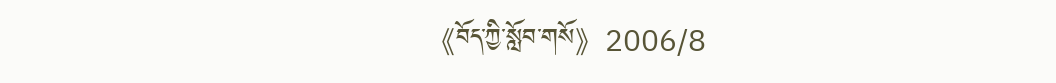《བོད་ཀྱི་སློབ་གསོ》2006/8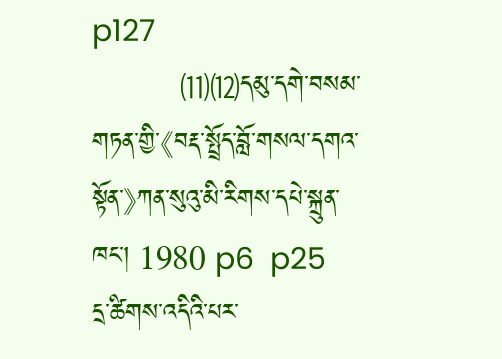p127
          ⑾⑿དམུ་དགེ་བསམ་གཏན་གྱི་《བརྡ་སྤྲོད་བློ་གསལ་དགའ་སྟོན་》ཀན་སུའུ་མི་རིགས་དཔེ་སྐྲུན་ཁང་། 1980 p6  p25
དྲ་ཚིགས་འདིའི་པར་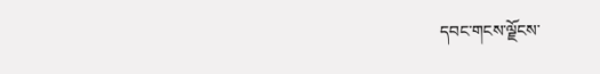དབང་གངས་ལྗོངས་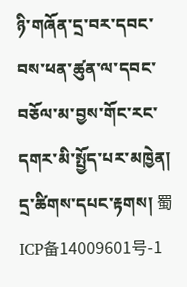ཉི་གཞོན་དྲ་བར་དབང་བས་ཕན་ཚུན་ལ་དབང་བཅོལ་མ་བྱས་གོང་རང་དགར་མི་སྤྱོད་པར་མཁྱེན།
དྲ་ཚིགས་དཔང་རྟགས། 蜀ICP备14009601号-1